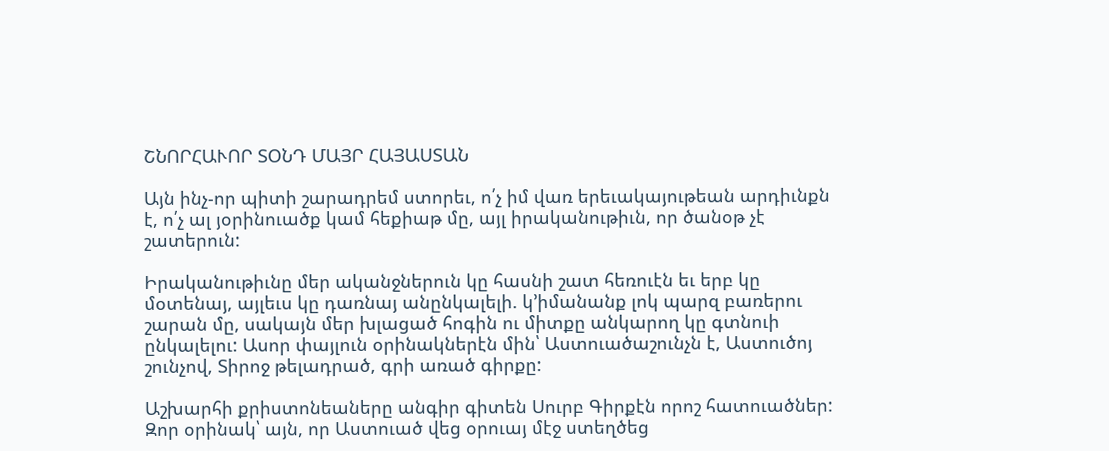ՇՆՈՐՀԱՒՈՐ ՏՕՆԴ ՄԱՅՐ ՀԱՅԱՍՏԱՆ

Այն ինչ-որ պիտի շարադրեմ ստորեւ, ո՛չ իմ վառ երեւակայութեան արդիւնքն է, ո՛չ ալ յօրինուածք կամ հեքիաթ մը, այլ իրականութիւն, որ ծանօթ չէ շատերուն:

Իրականութիւնը մեր ականջներուն կը հասնի շատ հեռուէն եւ երբ կը մօտենայ, այլեւս կը դառնայ անընկալելի. կ՚իմանանք լոկ պարզ բառերու շարան մը, սակայն մեր խլացած հոգին ու միտքը անկարող կը գտնուի ընկալելու: Ասոր փայլուն օրինակներէն մին՝ Աստուածաշունչն է, Աստուծոյ շունչով, Տիրոջ թելադրած, գրի առած գիրքը:

Աշխարհի քրիստոնեաները անգիր գիտեն Սուրբ Գիրքէն որոշ հատուածներ: Զոր օրինակ՝ այն, որ Աստուած վեց օրուայ մէջ ստեղծեց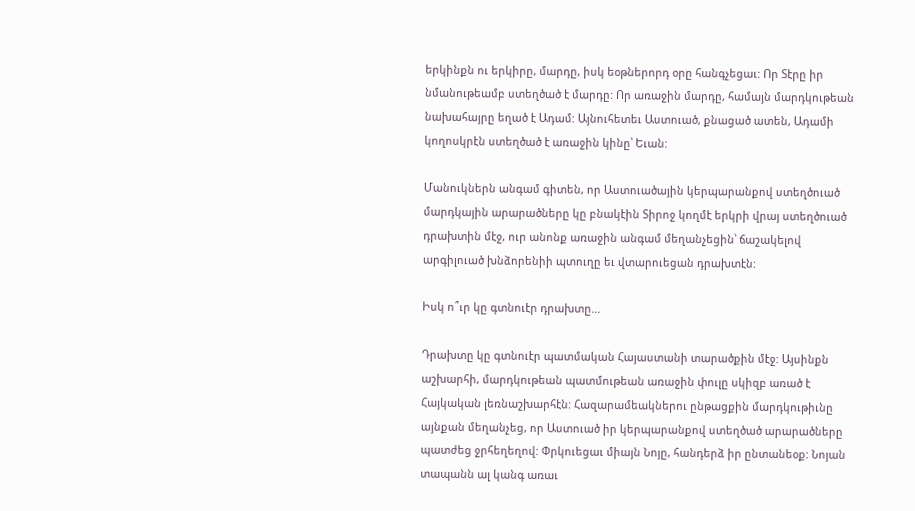երկինքն ու երկիրը, մարդը, իսկ եօթներորդ օրը հանգչեցաւ: Որ Տէրը իր նմանութեամբ ստեղծած է մարդը: Որ առաջին մարդը, համայն մարդկութեան նախահայրը եղած է Ադամ: Այնուհետեւ Աստուած, քնացած ատեն, Ադամի կողոսկրէն ստեղծած է առաջին կինը՝ Եւան:

Մանուկներն անգամ գիտեն, որ Աստուածային կերպարանքով ստեղծուած մարդկային արարածները կը բնակէին Տիրոջ կողմէ երկրի վրայ ստեղծուած դրախտին մէջ, ուր անոնք առաջին անգամ մեղանչեցին՝ ճաշակելով արգիլուած խնձորենիի պտուղը եւ վտարուեցան դրախտէն:

Իսկ ո՞ւր կը գտնուէր դրախտը...

Դրախտը կը գտնուէր պատմական Հայաստանի տարածքին մէջ: Այսինքն աշխարհի, մարդկութեան պատմութեան առաջին փուլը սկիզբ առած է Հայկական լեռնաշխարհէն: Հազարամեակներու ընթացքին մարդկութիւնը այնքան մեղանչեց, որ Աստուած իր կերպարանքով ստեղծած արարածները պատժեց ջրհեղեղով: Փրկուեցաւ միայն Նոյը, հանդերձ իր ընտանեօք: Նոյան տապանն ալ կանգ առաւ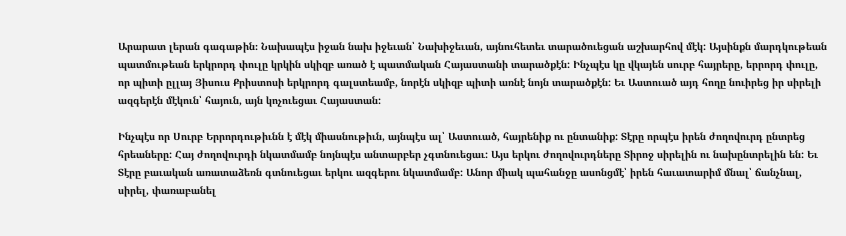Արարատ լերան գագաթին։ Նախապէս իջան նախ իջեւան՝ Նախիջեւան, այնուհետեւ տարածուեցան աշխարհով մէկ: Այսինքն մարդկութեան պատմութեան երկրորդ փուլը կրկին սկիզբ առած է պատմական Հայաստանի տարածքէն: Ինչպէս կը վկայեն սուրբ հայրերը, երրորդ փուլը, որ պիտի ըլլայ Յիսուս Քրիստոսի երկրորդ գալստեամբ, նորէն սկիզբ պիտի առնէ նոյն տարածքէն: Եւ Աստուած այդ հողը նուիրեց իր սիրելի ազգերէն մէկուն՝ հայուն, այն կոչուեցաւ Հայաստան:

Ինչպէս որ Սուրբ Երրորդութիւնն է մէկ միասնութիւն, այնպէս ալ՝ Աստուած, հայրենիք ու ընտանիք: Տէրը որպէս իրեն ժողովուրդ ընտրեց հրեաները: Հայ ժողովուրդի նկատմամբ նոյնպէս անտարբեր չգտնուեցաւ: Այս երկու ժողովուրդները Տիրոջ սիրելին ու նախընտրելին են: Եւ Տէրը բաւական առատաձեռն գտնուեցաւ երկու ազգերու նկատմամբ: Անոր միակ պահանջը ասոնցմէ՝ իրեն հաւատարիմ մնալ՝ ճանչնալ, սիրել, փառաբանել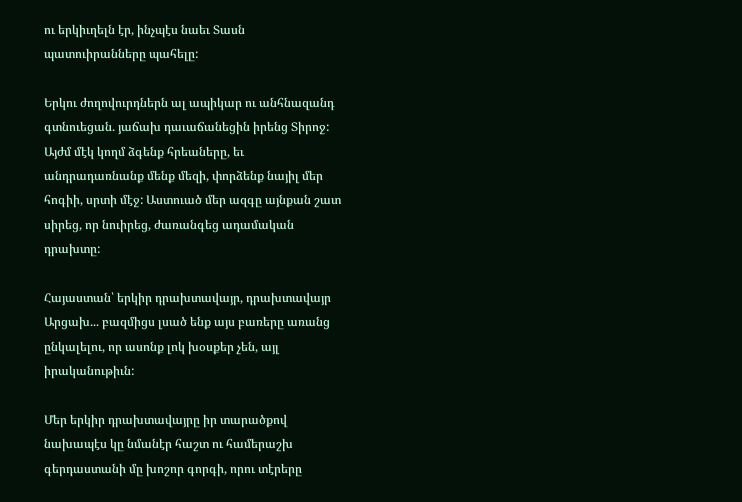ու երկիւղելն էր, ինչպէս նաեւ Տասն պատուիրանները պահելը:

Երկու ժողովուրդներն ալ ապիկար ու անհնազանդ գտնուեցան. յաճախ դաւաճանեցին իրենց Տիրոջ: Այժմ մէկ կողմ ձգենք հրեաները, եւ անդրադառնանք մենք մեզի, փորձենք նայիլ մեր հոգիի, սրտի մէջ: Աստուած մեր ազգը այնքան շատ սիրեց, որ նուիրեց, ժառանգեց ադամական դրախտը:

Հայաստան՝ երկիր դրախտավայր, դրախտավայր Արցախ... բազմիցս լսած ենք այս բառերը առանց ընկալելու, որ ասոնք լոկ խօսքեր չեն, այլ իրականութիւն:

Մեր երկիր դրախտավայրը իր տարածքով նախապէս կը նմանէր հաշտ ու համերաշխ գերդաստանի մը խոշոր գորգի, որու տէրերը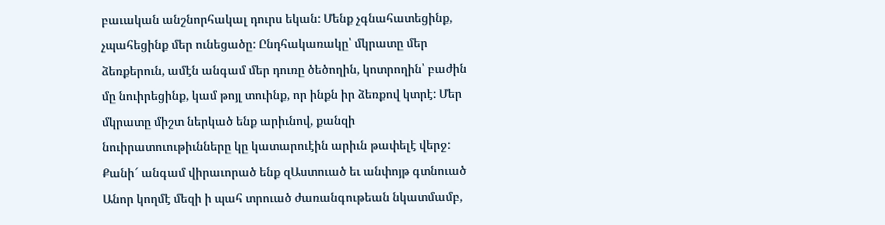բաւական անշնորհակալ դուրս եկան: Մենք չգնահատեցինք, չպահեցինք մեր ունեցածը: Ընդհակառակը՝ մկրատը մեր ձեռքերուն, ամէն անգամ մեր դուռը ծեծողին, կոտրողին՝ բաժին մը նուիրեցինք, կամ թոյլ տուինք, որ ինքն իր ձեռքով կտրէ: Մեր մկրատը միշտ ներկած ենք արիւնով, քանզի նուիրատուութիւնները կը կատարուէին արիւն թափելէ վերջ: Քանի՜ անգամ վիրաւորած ենք զԱստուած եւ անփոյթ գտնուած Անոր կողմէ մեզի ի պահ տրուած ժառանգութեան նկատմամբ,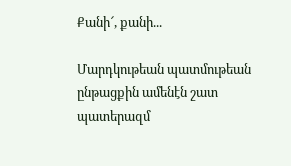Քանի՜, քանի...

Մարդկութեան պատմութեան ընթացքին ամենէն շատ պատերազմ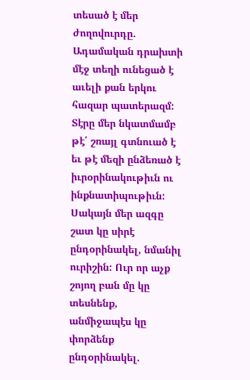տեսած է մեր ժողովուրդը. Ադամական դրախտի մէջ տեղի ունեցած է աւելի քան երկու հազար պատերազմ: Տէրը մեր նկատմամբ թէ՛ շռայլ գտնուած է եւ թէ մեզի ընձեռած է իւրօրինակութիւն ու ինքնատիպութիւն: Սակայն մեր ազգը շատ կը սիրէ ընդօրինակել, նմանիլ ուրիշին: Ուր որ աչք շոյող բան մը կը տեսնենք, անմիջապէս կը փորձենք ընդօրինակել.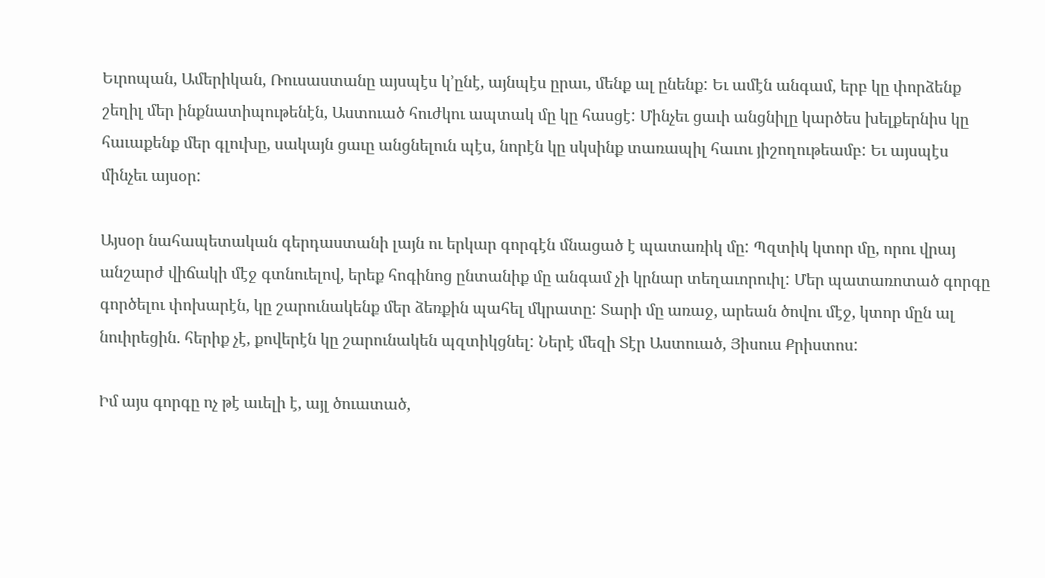Եւրոպան, Ամերիկան, Ռուսաստանը այսպէս կ՚ընէ, այնպէս ըրաւ, մենք ալ ընենք: Եւ ամէն անգամ, երբ կը փորձենք շեղիլ մեր ինքնատիպութենէն, Աստուած հուժկու ապտակ մը կը հասցէ: Մինչեւ ցաւի անցնիլը կարծես խելքերնիս կը հաւաքենք մեր գլուխը, սակայն ցաւը անցնելուն պէս, նորէն կը սկսինք տառապիլ հաւու յիշողութեամբ: Եւ այսպէս մինչեւ այսօր:

Այսօր նահապետական գերդաստանի լայն ու երկար գորգէն մնացած է պատառիկ մը: Պզտիկ կտոր մը, որու վրայ անշարժ վիճակի մէջ գտնուելով, երեք հոգինոց ընտանիք մը անգամ չի կրնար տեղաւորուիլ: Մեր պատառոտած գորգը գործելու փոխարէն, կը շարունակենք մեր ձեռքին պահել մկրատը: Տարի մը առաջ, արեան ծովու մէջ, կտոր մըն ալ նուիրեցին. հերիք չէ, քովերէն կը շարունակեն պզտիկցնել: Ներէ մեզի Տէր Աստուած, Յիսուս Քրիստոս:

Իմ այս գորգը ոչ թէ աւելի է, այլ ծուատած,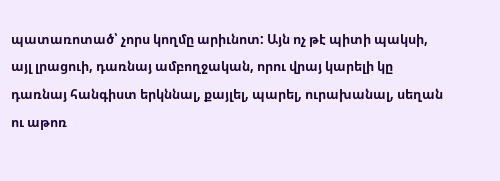պատառոտած՝ չորս կողմը արիւնոտ: Այն ոչ թէ պիտի պակսի, այլ լրացուի, դառնայ ամբողջական, որու վրայ կարելի կը դառնայ հանգիստ երկննալ, քայլել, պարել, ուրախանալ, սեղան ու աթոռ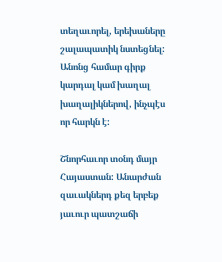տեղաւորել, երեխաները շալապատիկ նստեցնել: Անոնց համար գիրք կարդալ կամ խաղալ խաղալիկներով, ինչպէս որ հարկն է:

Շնորհաւոր տօնդ մայր Հայաստան: Անարժան զաւակներդ քեզ երբեք յաւուր պատշաճի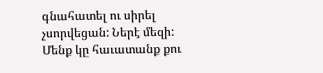գնահատել ու սիրել չսորվեցան: Ներէ մեզի: Մենք կը հաւատանք քու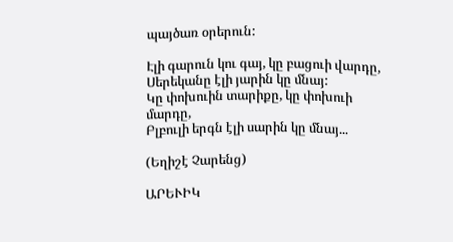պայծառ օրերուն:

Էլի գարուն կու գայ, կը բացուի վարդը,
Սերեկանը էլի յարին կը մնայ:
Կը փոխուին տարիքը, կը փոխուի մարդը,
Բլբուլի երգն էլի սարին կը մնայ...

(Եղիշէ Չարենց)

ԱՐԵՒԻԿ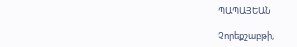ՊԱՊԱՅԵԱՆ

Չորեքշաբթի,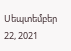Սեպտեմբեր 22, 2021